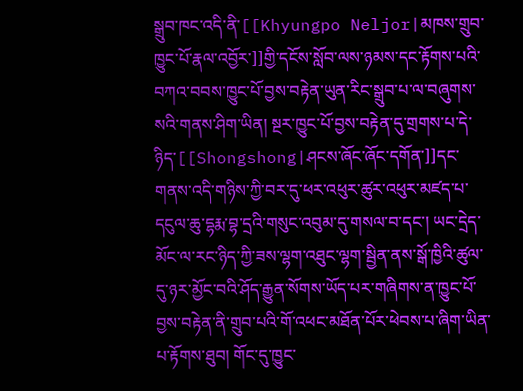སྒྲུབ་ཁང་འདི་ནི་[[Khyungpo Neljor|མཁས་གྲུབ་ཁྱུང་པོ་རྣལ་འབྱོར་]]གྱི་དངོས་སློབ་ལས་ཉམས་དང་རྟོགས་པའི་བཀའ་བབས་ཁྱུང་པོ་བྱས་བརྟེན་ཡུན་རིང་སྒྲུབ་པ་ལ་བཞུགས་སའི་གནས་ཤིག་ཡིན། སྔར་ཁྱུང་པོ་བྱས་བརྟེན་དུ་གྲགས་པ་དེ་ཉིད་[[Shongshong|ཤངས་ཞོང་ཞོང་དགོན་]]དང་གནས་འདི་གཉིས་ཀྱི་བར་དུ་ཕར་འཕུར་ཚུར་འཕུར་མཛད་པ་དངུལ་ཆུ་དྷརྨ་བྷ་དྲའི་གསུང་འབུམ་དུ་གསལ་བ་དང་། ཡང་དྲེད་མོང་ལ་རང་ཉིད་ཀྱི་ཟས་ལྷག་འཐུང་ལྷག་སྦྱིན་ནས་སྒོ་ཁྱིའི་ཚུལ་དུ་ཉར་མྱོང་བའི་ཤོད་རྒྱུན་སོགས་ཡོད་པར་གཞིགས་ན་ཁྱུང་པོ་བྱས་བརྟེན་ནི་གྲུབ་པའི་གོ་འཕང་མཐོན་པོར་ཕེབས་པ་ཞིག་ཡིན་པ་རྟོགས་ཐུབ། གོང་དུ་ཁྱུང་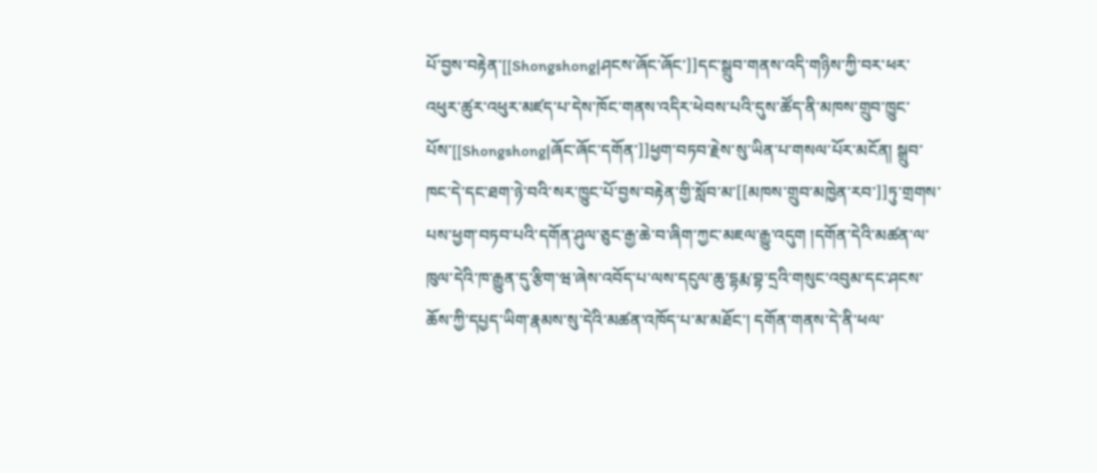པོ་བྱས་བརྟེན་[[Shongshong|ཤངས་ཞོང་ཞོང་]]དང་སྒྲུབ་གནས་འདི་གཉིས་ཀྱི་བར་ཕར་འཕུར་ཚུར་འཕུར་མཛད་པ་དེས་ཁོང་གནས་འདིར་ཕེབས་པའི་དུས་ཚོད་ནི་མཁས་གྲུབ་ཁྱུང་པོས་[[Shongshong|ཞོང་ཞོང་དགོན་]]ཕྱག་བཏབ་རྗེས་སུ་ཡིན་པ་གསལ་པོར་མངོན། སྒྲུབ་ཁང་དེ་དང་ཐག་ཉེ་བའི་སར་ཁྱུང་པོ་བྱས་བརྟེན་གྱི་སློབ་མ་[[མཁས་གྲུབ་མཁྱེན་རབ་]]ཏུ་གྲགས་པས་ཕྱག་བཏབ་པའི་དགོན་ཤུལ་ཅུང་རྒྱ་ཆེ་བ་ཞིག་ཀྱང་མཇལ་རྒྱུ་འདུག །དགོན་དེའི་མཚན་ལ་ཁུལ་དེའི་ཁ་རྒྱུན་དུ་རྩིག་ཝ་ཞེས་འབོད་པ་ལས་དངུལ་ཆུ་དྷརྨ་བྷ་དྲའི་གསུང་འབུམ་དང་ཤངས་ཆོས་ཀྱི་དཔྱད་ཡིག་རྣམས་སུ་དེའི་མཚན་འཁོད་པ་མ་མཐོང་། དགོན་གནས་དེ་ནི་ཕལ་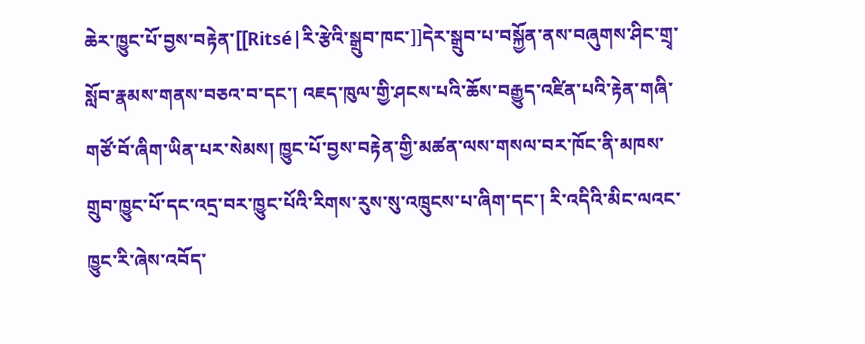ཆེར་ཁྱུང་པོ་བྱས་བརྟེན་[[Ritsé|རི་རྩེའི་སྒྲུབ་ཁང་]]དེར་སྒྲུབ་པ་བསྐྱོན་ནས་བཞུགས་ཤིང་གྲྭ་སློབ་རྣམས་གནས་བཅའ་བ་དང་། འཇད་ཁུལ་གྱི་ཤངས་པའི་ཆོས་བརྒྱུད་འཛིན་པའི་རྟེན་གཞི་གཙོ་བོ་ཞིག་ཡིན་པར་སེམས། ཁྱུང་པོ་བྱས་བརྟེན་གྱི་མཚན་ལས་གསལ་བར་ཁོང་ནི་མཁས་གྲུབ་ཁྱུང་པོ་དང་འདྲ་བར་ཁྱུང་པོའི་རིགས་རུས་སུ་འཁྲུངས་པ་ཞིག་དང་། རི་འདིའི་མིང་ལའང་ཁྱུང་རི་ཞེས་འབོད་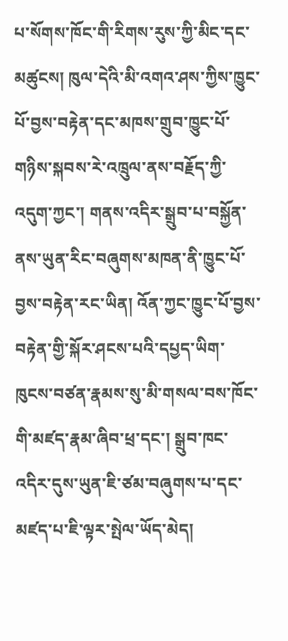པ་སོགས་ཁོང་གི་རིགས་རུས་ཀྱི་མིང་དང་མཚུངས། ཁུལ་དེའི་མི་འགའ་ཤས་ཀྱིས་ཁྱུང་པོ་བྱས་བརྟེན་དང་མཁས་གྲུབ་ཁྱུང་པོ་གཉིས་སྐབས་རེ་འཁྲུལ་ནས་བརྗོད་ཀྱི་འདུག་ཀྱང་། གནས་འདིར་སྒྲུབ་པ་བསྐྱོན་ནས་ཡུན་རིང་བཞུགས་མཁན་ནི་ཁྱུང་པོ་བྱས་བརྟེན་རང་ཡིན། འོན་ཀྱང་ཁྱུང་པོ་བྱས་བརྟེན་གྱི་སྐོར་ཤངས་པའི་དཔྱད་ཡིག་ཁུངས་བཙན་རྣམས་སུ་མི་གསལ་བས་ཁོང་གི་མཛད་རྣམ་ཞིབ་ཕྲ་དང་། སྒྲུབ་ཁང་འདིར་དུས་ཡུན་ཇི་ཙམ་བཞུགས་པ་དང་མཛད་པ་ཇི་ལྟར་སྤེལ་ཡོད་མེད།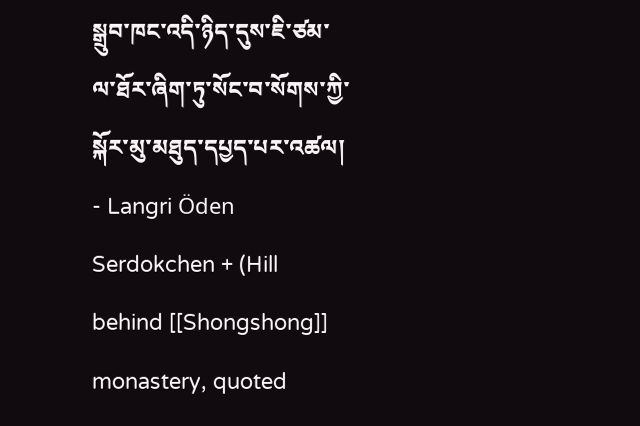སྒྲུབ་ཁང་འདི་ཉིད་དུས་ཇི་ཙམ་ལ་ཐོར་ཞིག་ཏུ་སོང་བ་སོགས་ཀྱི་སྐོར་མུ་མཐུད་དཔྱད་པར་འཚལ། - Langri Öden Serdokchen + (Hill behind [[Shongshong]] monastery, quoted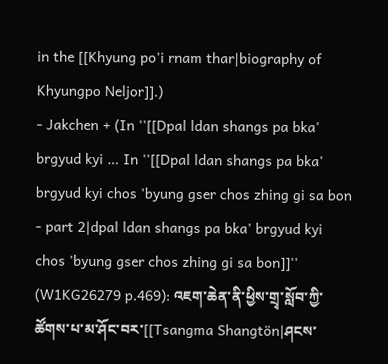in the [[Khyung po'i rnam thar|biography of Khyungpo Neljor]].)
- Jakchen + (In ''[[Dpal ldan shangs pa bka' brgyud kyi … In ''[[Dpal ldan shangs pa bka' brgyud kyi chos 'byung gser chos zhing gi sa bon - part 2|dpal ldan shangs pa bka' brgyud kyi chos 'byung gser chos zhing gi sa bon]]'' (W1KG26279 p.469): འཇག་ཆེན་ནི་ཕྱིས་གྲྭ་སློབ་ཀྱི་ཚོགས་པ་མ་ཤོང་བར་[[Tsangma Shangtön|ཤངས་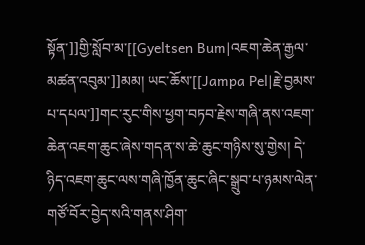སྟོན་]]གྱི་སློབ་མ་[[Gyeltsen Bum|འཇག་ཆེན་རྒྱལ་མཚན་འབུམ་]]མམ། ཡང་ཆོས་[[Jampa Pel|རྗེ་བྱམས་པ་དཔལ་]]གང་རུང་གིས་ཕྱག་བཏབ་རྗེས་གཞི་ནས་འཇག་ཆེན་འཇག་ཆུང་ཞེས་གདན་ས་ཆེ་ཆུང་གཉིས་སུ་གྱེས། དེ་ཉིད་འཇག་ཆུང་ལས་གཞི་ཁྱོན་ཆུང་ཞིང་སྒྲུབ་པ་ཉམས་ལེན་གཙོ་བོར་བྱེད་སའི་གནས་ཤིག་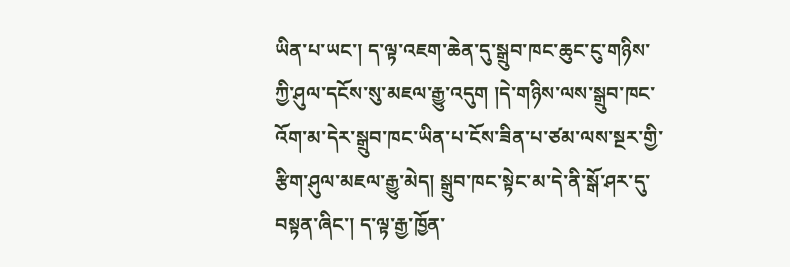ཡིན་པ་ཡང་། ད་ལྟ་འཇག་ཆེན་དུ་སྒྲུབ་ཁང་ཆུང་ངུ་གཉིས་ཀྱི་ཤུལ་དངོས་སུ་མཇལ་རྒྱུ་འདུག །དེ་གཉིས་ལས་སྒྲུབ་ཁང་འོག་མ་དེར་སྒྲུབ་ཁང་ཡིན་པ་ངོས་ཟིན་པ་ཙམ་ལས་སྔར་གྱི་རྩིག་ཤུལ་མཇལ་རྒྱུ་མེད། སྒྲུབ་ཁང་སྟེང་མ་དེ་ནི་སྒོ་ཤར་དུ་བསྟན་ཞིང་། ད་ལྟ་རྒྱ་ཁྱོན་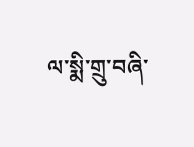ལ་སྨི་གྲུ་བཞི་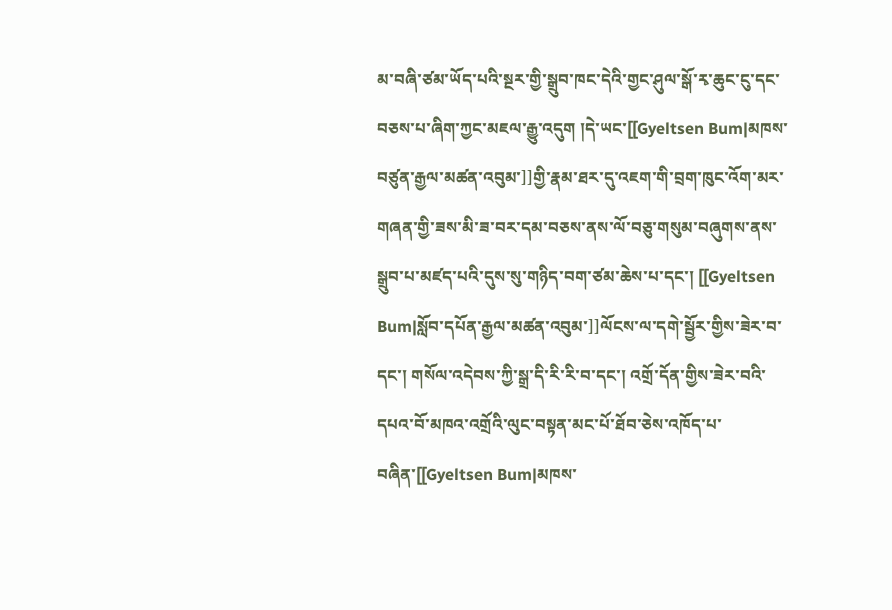མ་བཞི་ཙམ་ཡོད་པའི་སྔར་གྱི་སྒྲུབ་ཁང་དེའི་གྱང་ཤུལ་སྒོ་རྭ་ཆུང་ངུ་དང་བཅས་པ་ཞིག་ཀྱང་མཇལ་རྒྱུ་འདུག །དེ་ཡང་[[Gyeltsen Bum|མཁས་བཙུན་རྒྱལ་མཚན་འབུམ་]]གྱི་རྣམ་ཐར་དུ་འཇག་གི་བྲག་ཁུང་འོག་མར་གཞན་གྱི་ཟས་མི་ཟ་བར་དམ་བཅས་ནས་ལོ་བཅུ་གསུམ་བཞུགས་ནས་སྒྲུབ་པ་མཛད་པའི་དུས་སུ་གཉིད་བག་ཙམ་ཆེས་པ་དང་། [[Gyeltsen Bum|སློབ་དཔོན་རྒྱལ་མཚན་འབུམ་]]ལོངས་ལ་དགེ་སྦྱོར་གྱིས་ཟེར་བ་དང་། གསོལ་འདེབས་ཀྱི་སྒྲ་དི་རི་རི་བ་དང་། འགྲོ་དོན་གྱིས་ཟེར་བའི་དཔའ་བོ་མཁའ་འགྲོའི་ལུང་བསྟན་མང་པོ་ཐོབ་ཅེས་འཁོད་པ་བཞིན་[[Gyeltsen Bum|མཁས་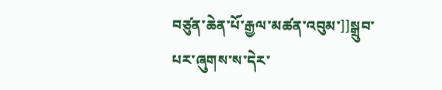བཙུན་ཆེན་པོ་རྒྱལ་མཚན་འབུམ་]]སྒྲུབ་པར་ཞུགས་ས་དེར་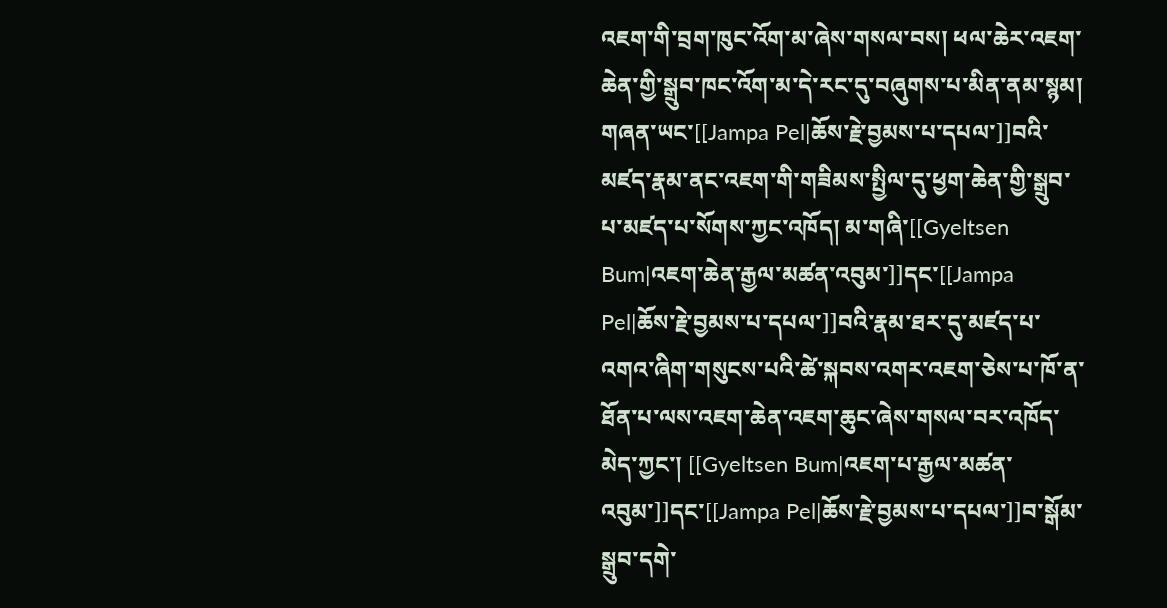འཇག་གི་བྲག་ཁུང་འོག་མ་ཞེས་གསལ་བས། ཕལ་ཆེར་འཇག་ཆེན་གྱི་སྒྲུབ་ཁང་འོག་མ་དེ་རང་དུ་བཞུགས་པ་མིན་ནམ་སྙམ། གཞན་ཡང་[[Jampa Pel|ཆོས་རྗེ་བྱམས་པ་དཔལ་]]བའི་མཛད་རྣམ་ནང་འཇག་གི་གཟིམས་སྤྱིལ་དུ་ཕྱག་ཆེན་གྱི་སྒྲུབ་པ་མཛད་པ་སོགས་ཀྱང་འཁོད། མ་གཞི་[[Gyeltsen Bum|འཇག་ཆེན་རྒྱལ་མཚན་འབུམ་]]དང་[[Jampa Pel|ཆོས་རྗེ་བྱམས་པ་དཔལ་]]བའི་རྣམ་ཐར་དུ་མཛད་པ་འགའ་ཞིག་གསུངས་པའི་ཚེ་སྐབས་འགར་འཇག་ཅེས་པ་ཁོ་ན་ཐོན་པ་ལས་འཇག་ཆེན་འཇག་ཆུང་ཞེས་གསལ་བར་འཁོད་མེད་ཀྱང་། [[Gyeltsen Bum|འཇག་པ་རྒྱལ་མཚན་འབུམ་]]དང་[[Jampa Pel|ཆོས་རྗེ་བྱམས་པ་དཔལ་]]བ་སྒོམ་སྒྲུབ་དགེ་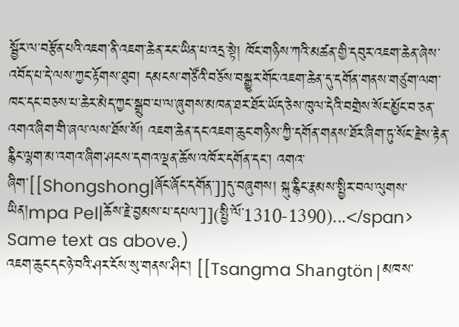སྦྱོར་ལ་བརྩོན་པའི་འཇག་ནི་འཇག་ཆེན་རང་ཡིན་པ་འདྲ་སྟེ། ཁོང་གཉིས་ཀའི་མཚན་གྱི་དབུར་འཇག་ཆེན་ཞེས་འབོད་པ་དེ་ལས་ཀྱང་རྟོགས་ཐུབ། དམངས་གཙོའི་བཅོས་བསྒྱུར་གོང་འཇག་ཆེན་དུ་དགོན་གནས་གཙུག་ལག་ཁང་དང་བཅས་པ་ཆེར་མེད་ཀྱང་སྒྲུབ་པ་ལ་ཞུགས་མཁན་ཐར་ཐོར་ཡོད་ཅེས་ཁུལ་དེའི་བགྲེས་སོང་མྱོང་བ་ཅན་འགའ་ཞིག་གི་ཞལ་ལས་ཐོས་སོ། འཇག་ཆེན་དང་འཇག་ཆུང་གཉིས་ཀྱི་དགོན་གནས་ཐོར་ཞིག་ཏུ་སོང་རྗེས་རྟེན་རྙིང་ལྷག་མ་འགའ་ཞིག་ཤངས་དགའ་ལྡན་ཆོས་འཁོར་དགོན་དང་། འགའ་ཞིག་[[Shongshong|ཞོང་ཞོང་དགོན་]]དུ་བཞུགས། སྐུ་རྙིང་རྣམས་སྤྱིར་བལ་ལུགས་ཡིན།mpa Pel|ཆོས་རྗེ་བྱམས་པ་དཔལ་]](སྤྱི་ལོ་1310-1390)...</span> Same text as above.)
འཇག་ཆུང་དང་ཉེ་བའི་ཤར་ངོས་སུ་གནས་ཤིང་། [[Tsangma Shangtön|མཁས་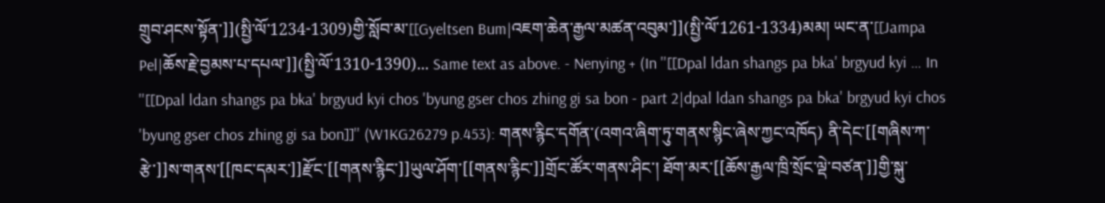གྲུབ་ཤངས་སྟོན་]](སྤྱི་ལོ་1234-1309)གྱི་སློབ་མ་[[Gyeltsen Bum|འཇག་ཆེན་རྒྱལ་མཚན་འབུམ་]](སྤྱི་ལོ་1261-1334)མམ། ཡང་ན་[[Jampa Pel|ཆོས་རྗེ་བྱམས་པ་དཔལ་]](སྤྱི་ལོ་1310-1390)... Same text as above. - Nenying + (In ''[[Dpal ldan shangs pa bka' brgyud kyi … In ''[[Dpal ldan shangs pa bka' brgyud kyi chos 'byung gser chos zhing gi sa bon - part 2|dpal ldan shangs pa bka' brgyud kyi chos 'byung gser chos zhing gi sa bon]]'' (W1KG26279 p.453): གནས་རྙིང་དགོན་(འགའ་ཞིག་ཏུ་གནས་སྙིང་ཞེས་ཀྱང་འཁོད) ནི་དེང་[[གཞིས་ཀ་རྩེ་]]ས་གནས་[[ཁང་དམར་]]རྫོང་[[གནས་རྙིང་]]ཡུལ་ཤོག་[[གནས་རྙིང་]]གྲོང་ཚོར་གནས་ཤིང་། ཐོག་མར་[[ཆོས་རྒྱལ་ཁྲི་སྲོང་ལྡེ་བཙན་]]གྱི་སྐུ་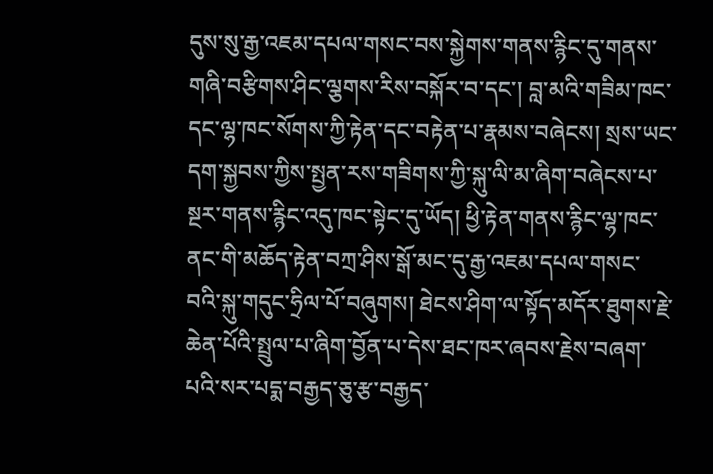དུས་སུ་རྒྱ་འཇམ་དཔལ་གསང་བས་སྐྱེགས་གནས་རྙིང་དུ་གནས་གཞི་བརྩིགས་ཤིང་ལྕགས་རིས་བསྐོར་བ་དང་། བླ་མའི་གཟིམ་ཁང་དང་ལྷ་ཁང་སོགས་ཀྱི་རྟེན་དང་བརྟེན་པ་རྣམས་བཞེངས། སྲས་ཡང་དག་སྐྱབས་ཀྱིས་སྤྱན་རས་གཟིགས་ཀྱི་སྐུ་ལི་མ་ཞིག་བཞེངས་པ་སྔར་གནས་རྙིང་འདུ་ཁང་སྟེང་དུ་ཡོད། ཕྱི་རྟེན་གནས་རྙིང་ལྷ་ཁང་ནང་གི་མཆོད་རྟེན་བཀྲ་ཤིས་སྒོ་མང་དུ་རྒྱ་འཇམ་དཔལ་གསང་བའི་སྐུ་གདུང་ཧྲིལ་པོ་བཞུགས། ཐེངས་ཤིག་ལ་སྟོད་མདོར་ཐུགས་རྗེ་ཆེན་པོའི་སྤྲུལ་པ་ཞིག་བྱོན་པ་དེས་ཐང་ཁར་ཞབས་རྗེས་བཞག་པའི་སར་པདྨ་བརྒྱད་ཅུ་རྩ་བརྒྱད་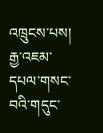འཁྲུངས་པས། རྒྱ་འཇམ་དཔལ་གསང་བའི་གདུང་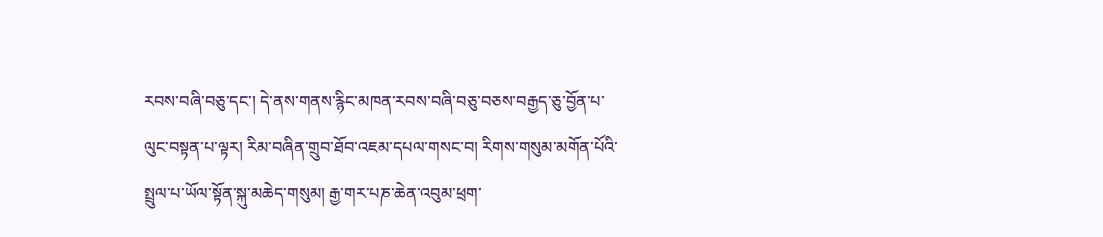རབས་བཞི་བཅུ་དང་། དེ་ནས་གནས་རྙིང་མཁན་རབས་བཞི་བཅུ་བཅས་བརྒྱད་ཅུ་བྱོན་པ་ལུང་བསྟན་པ་ལྟར། རིམ་བཞིན་གྲུབ་ཐོབ་འཇམ་དཔལ་གསང་བ། རིགས་གསུམ་མགོན་པོའི་སྤྲུལ་པ་ཡོལ་སྟོན་སྐུ་མཆེད་གསུམ། རྒྱ་གར་པཎ་ཆེན་འབུམ་ཕྲག་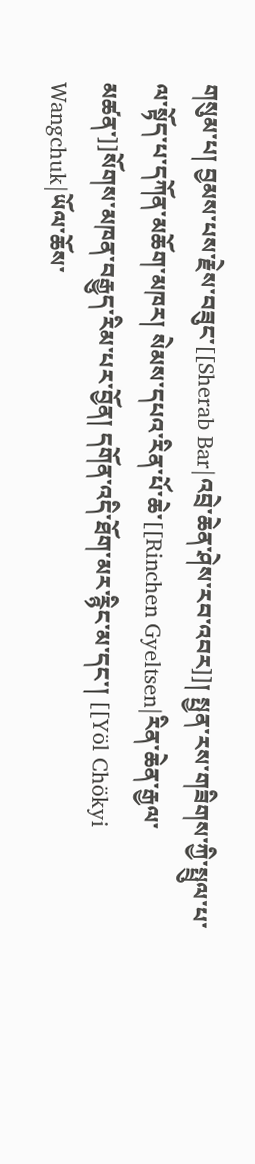གསུམ་པ། བྱམས་པས་རྗེས་བཟུང་[[Sherab Bar|འབྲེ་ཆེན་ཤེས་རབ་འབར]]། སྤྱན་རས་གཟིགས་ཀྱི་སྤྲུལ་པ་ལ་སྟོད་པ་དཀོན་མཆོག་མཁར། སེམས་དཔའ་རིན་པོ་ཆེ་[[Rinchen Gyeltsen|རིན་ཆེན་རྒྱལ་མཚན་]]སོགས་མཁན་བརྒྱུད་རིམ་པར་བྱོན། དགོན་འདི་ཐོག་མར་རྙིང་མ་དང་། [[Yöl Chökyi Wangchuk|ཡོལ་ཆོས་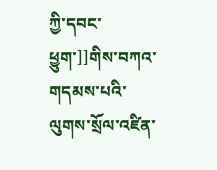ཀྱི་དབང་ཕྱུག་]]གིས་བཀའ་གདམས་པའི་ལུགས་སྲོལ་འཛིན་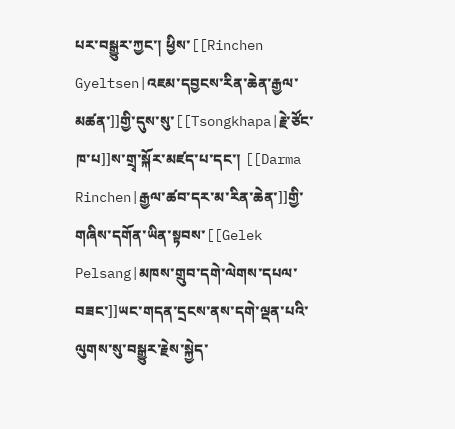པར་བསྒྱུར་ཀྱང་། ཕྱིས་[[Rinchen Gyeltsen|འཇམ་དབྱངས་རིན་ཆེན་རྒྱལ་མཚན་]]གྱི་དུས་སུ་[[Tsongkhapa|རྗེ་ཙོང་ཁ་པ]]ས་གྲྭ་སྐོར་མཛད་པ་དང་། [[Darma Rinchen|རྒྱལ་ཚབ་དར་མ་རིན་ཆེན་]]གྱི་གཞིས་དགོན་ཡིན་སྟབས་[[Gelek Pelsang|མཁས་གྲུབ་དགེ་ལེགས་དཔལ་བཟང་]]ཡང་གདན་དྲངས་ནས་དགེ་ལྡན་པའི་ལུགས་སུ་བསྒྱུར་རྗེས་སྐྱེད་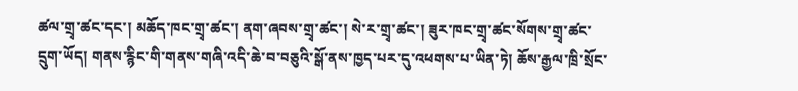ཚལ་གྲྭ་ཚང་དང་། མཆོད་ཁང་གྲྭ་ཚང་། ནག་ཞབས་གྲྭ་ཚང་། སེ་ར་གྲྭ་ཚང་། ཟུར་ཁང་གྲྭ་ཚང་སོགས་གྲྭ་ཚང་དྲུག་ཡོད། གནས་རྙིང་གི་གནས་གཞི་འདི་ཆེ་བ་བཅུའི་སྒོ་ནས་ཁྱད་པར་དུ་འཕགས་པ་ཡིན་ཏེ། ཆོས་རྒྱལ་ཁྲི་སྲོང་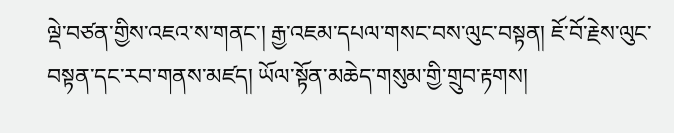ལྡེ་བཙན་གྱིས་འཇའ་ས་གནང་། རྒྱ་འཇམ་དཔལ་གསང་བས་ལུང་བསྟན། ཇོ་བོ་རྗེས་ལུང་བསྟན་དང་རབ་གནས་མཛད། ཡོལ་སྟོན་མཆེད་གསུམ་གྱི་གྲུབ་རྟགས།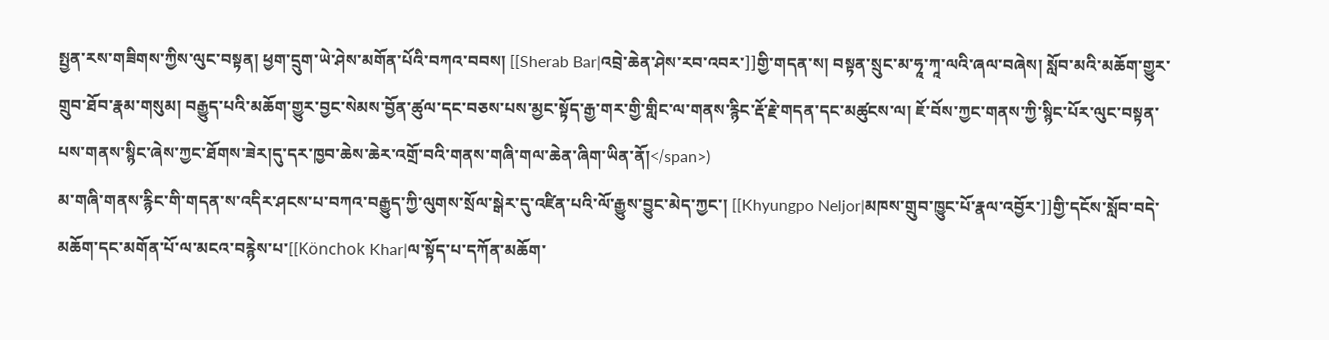སྤྱན་རས་གཟིགས་ཀྱིས་ལུང་བསྟན། ཕྱག་དྲུག་ཡེ་ཤེས་མགོན་པོའི་བཀའ་བབས། [[Sherab Bar|འབྲེ་ཆེན་ཤེས་རབ་འབར་]]གྱི་གདན་ས། བསྟན་སྲུང་མ་ཧཱ་ཀཱ་ལའི་ཞལ་བཞེས། སློབ་མའི་མཆོག་གྱུར་གྲུབ་ཐོབ་རྣམ་གསུམ། བརྒྱུད་པའི་མཆོག་གྱུར་བྱང་སེམས་བྱོན་ཚུལ་དང་བཅས་པས་མྱང་སྟོད་རྒྱ་གར་གྱི་གླིང་ལ་གནས་རྙིང་རྡོ་རྗེ་གདན་དང་མཚུངས་ལ། ཇོ་བོས་ཀྱང་གནས་ཀྱི་སྙིང་པོར་ལུང་བསྟན་པས་གནས་སྙིང་ཞེས་ཀྱང་ཐོགས་ཟེར།དུ་དར་ཁྱབ་ཆེས་ཆེར་འགྲོ་བའི་གནས་གཞི་གལ་ཆེན་ཞིག་ཡིན་ནོ།</span>)
མ་གཞི་གནས་རྙིང་གི་གདན་ས་འདིར་ཤངས་པ་བཀའ་བརྒྱུད་ཀྱི་ལུགས་སྲོལ་སྒེར་དུ་འཛིན་པའི་ལོ་རྒྱུས་བྱུང་མེད་ཀྱང་། [[Khyungpo Neljor|མཁས་གྲུབ་ཁྱུང་པོ་རྣལ་འབྱོར་]]གྱི་དངོས་སློབ་བདེ་མཆོག་དང་མགོན་པོ་ལ་མངའ་བརྙེས་པ་[[Könchok Khar|ལ་སྟོད་པ་དཀོན་མཆོག་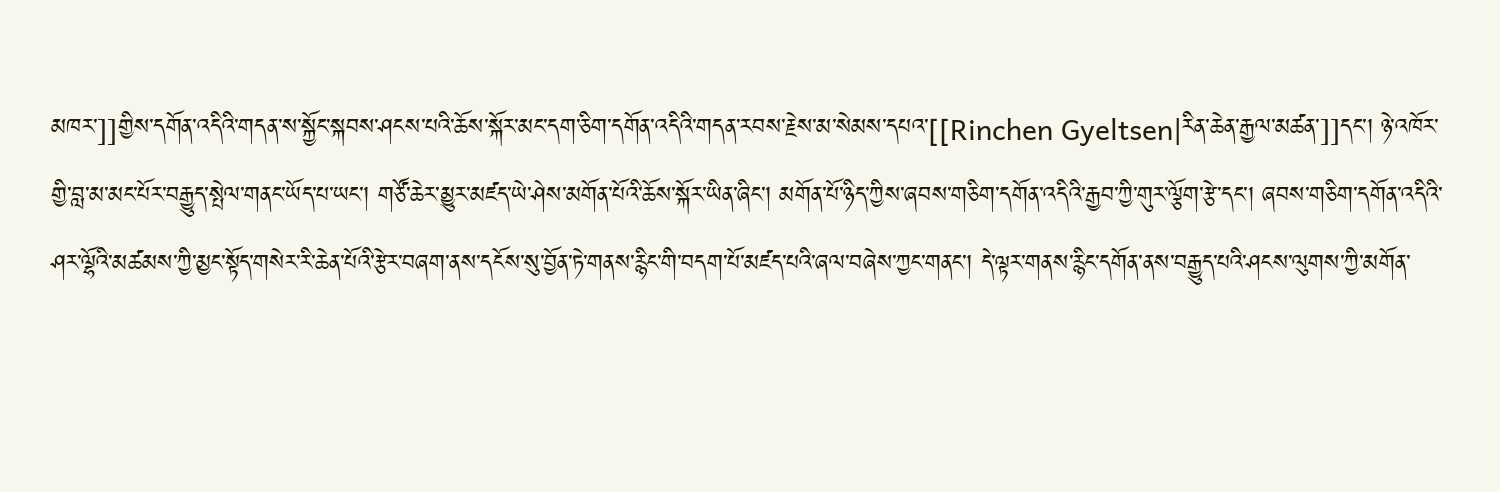མཁར་]]གྱིས་དགོན་འདིའི་གདན་ས་སྐྱོང་སྐབས་ཤངས་པའི་ཆོས་སྐོར་མང་དག་ཅིག་དགོན་འདིའི་གདན་རབས་རྗེས་མ་སེམས་དཔའ་[[Rinchen Gyeltsen|རིན་ཆེན་རྒྱལ་མཚན་]]དང་། ཉེ་འཁོར་གྱི་བླ་མ་མང་པོར་བརྒྱུད་སྤེལ་གནང་ཡོད་པ་ཡང་། གཙོ་ཆེར་མྱུར་མཛད་ཡེ་ཤེས་མགོན་པོའི་ཆོས་སྐོར་ཡིན་ཞིང་། མགོན་པོ་ཉིད་ཀྱིས་ཞབས་གཅིག་དགོན་འདིའི་རྒྱབ་ཀྱི་གུར་ལྕོག་རྩེ་དང་། ཞབས་གཅིག་དགོན་འདིའི་ཤར་ལྷོའི་མཚམས་ཀྱི་མྱང་སྟོད་གསེར་རི་ཆེན་པོའི་རྩེར་བཞག་ནས་དངོས་སུ་བྱོན་ཏེ་གནས་རྙིང་གི་བདག་པོ་མཛད་པའི་ཞལ་བཞེས་ཀྱང་གནང་། དེ་ལྟར་གནས་རྙིང་དགོན་ནས་བརྒྱུད་པའི་ཤངས་ལུགས་ཀྱི་མགོན་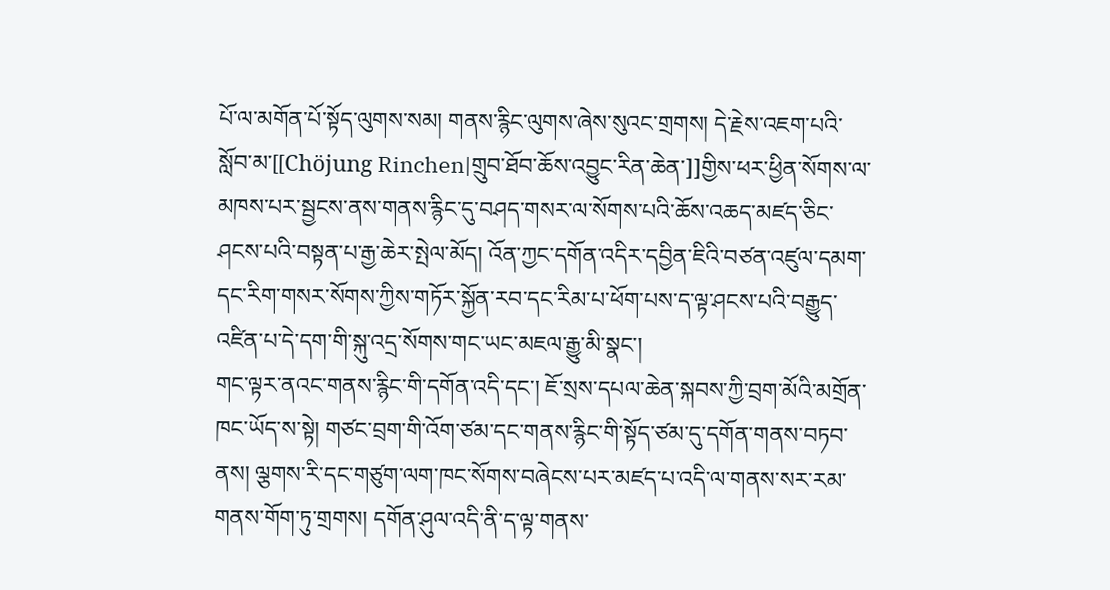པོ་ལ་མགོན་པོ་སྟོད་ལུགས་སམ། གནས་རྙིང་ལུགས་ཞེས་སུའང་གྲགས། དེ་རྗེས་འཇག་པའི་སློབ་མ་[[Chöjung Rinchen|གྲུབ་ཐོབ་ཆོས་འབྱུང་རིན་ཆེན་]]གྱིས་ཕར་ཕྱིན་སོགས་ལ་མཁས་པར་སྦྱངས་ནས་གནས་རྙིང་དུ་བཤད་གསར་ལ་སོགས་པའི་ཆོས་འཆད་མཛད་ཅིང་ཤངས་པའི་བསྟན་པ་རྒྱ་ཆེར་སྤེལ་མོད། འོན་ཀྱང་དགོན་འདིར་དབྱིན་ཇིའི་བཙན་འཛུལ་དམག་དང་རིག་གསར་སོགས་ཀྱིས་གཏོར་སྐྱོན་རབ་དང་རིམ་པ་ཕོག་པས་ད་ལྟ་ཤངས་པའི་བརྒྱུད་འཛིན་པ་དེ་དག་གི་སྐུ་འདྲ་སོགས་གང་ཡང་མཇལ་རྒྱུ་མི་སྣང་།
གང་ལྟར་ནའང་གནས་རྙིང་གི་དགོན་འདི་དང་། ཇོ་སྲས་དཔལ་ཆེན་སྐབས་ཀྱི་བྲག་མོའི་མགྲོན་ཁང་ཡོད་ས་སྟེ། གཙང་བྲག་གི་འོག་ཙམ་དང་གནས་རྙིང་གི་སྟོད་ཙམ་དུ་དགོན་གནས་བཏབ་ནས། ལྕགས་རི་དང་གཙུག་ལག་ཁང་སོགས་བཞེངས་པར་མཛད་པ་འདི་ལ་གནས་སར་རམ་གནས་གོག་ཏུ་གྲགས། དགོན་ཤུལ་འདི་ནི་ད་ལྟ་གནས་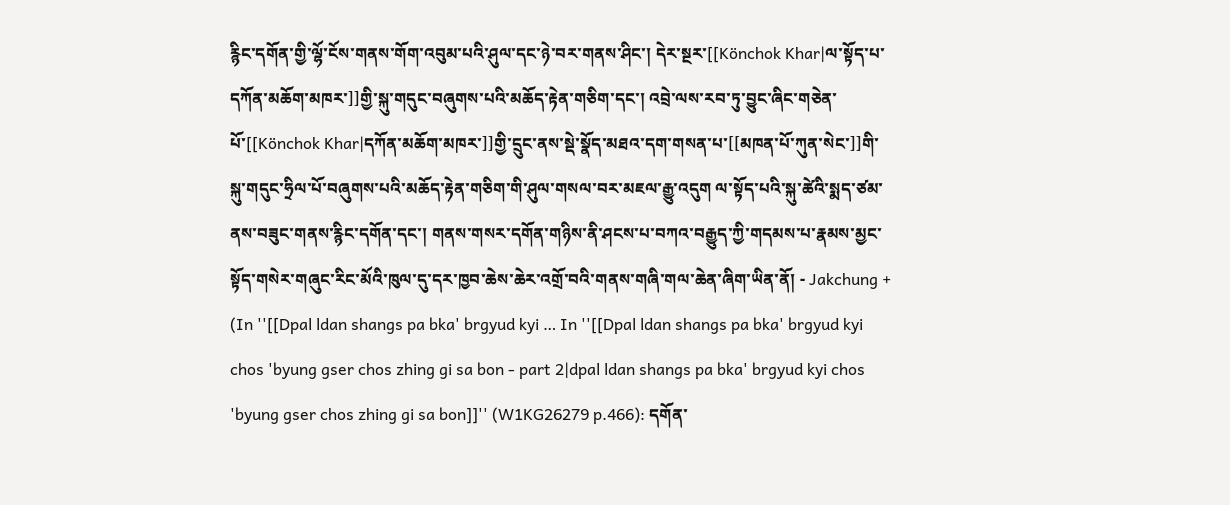རྙིང་དགོན་གྱི་ལྷོ་ངོས་གནས་གོག་འབུམ་པའི་ཤུལ་དང་ཉེ་བར་གནས་ཤིང་། དེར་སྔར་[[Könchok Khar|ལ་སྟོད་པ་དཀོན་མཆོག་མཁར་]]གྱི་སྐུ་གདུང་བཞུགས་པའི་མཆོད་རྟེན་གཅིག་དང་། འབྲེ་ལས་རབ་ཏུ་བྱུང་ཞིང་གཅེན་པོ་[[Könchok Khar|དཀོན་མཆོག་མཁར་]]གྱི་དྲུང་ནས་སྡེ་སྣོད་མཐའ་དག་གསན་པ་[[མཁན་པོ་ཀུན་སེང་]]གི་སྐུ་གདུང་ཧྲིལ་པོ་བཞུགས་པའི་མཆོད་རྟེན་གཅིག་གི་ཤུལ་གསལ་བར་མཇལ་རྒྱུ་འདུག ལ་སྟོད་པའི་སྐུ་ཚེའི་སྨད་ཙམ་ནས་བཟུང་གནས་རྙིང་དགོན་དང་། གནས་གསར་དགོན་གཉིས་ནི་ཤངས་པ་བཀའ་བརྒྱུད་ཀྱི་གདམས་པ་རྣམས་མྱང་སྟོད་གསེར་གཞུང་རིང་མོའི་ཁུལ་དུ་དར་ཁྱབ་ཆེས་ཆེར་འགྲོ་བའི་གནས་གཞི་གལ་ཆེན་ཞིག་ཡིན་ནོ། - Jakchung + (In ''[[Dpal ldan shangs pa bka' brgyud kyi … In ''[[Dpal ldan shangs pa bka' brgyud kyi chos 'byung gser chos zhing gi sa bon - part 2|dpal ldan shangs pa bka' brgyud kyi chos 'byung gser chos zhing gi sa bon]]'' (W1KG26279 p.466): དགོན་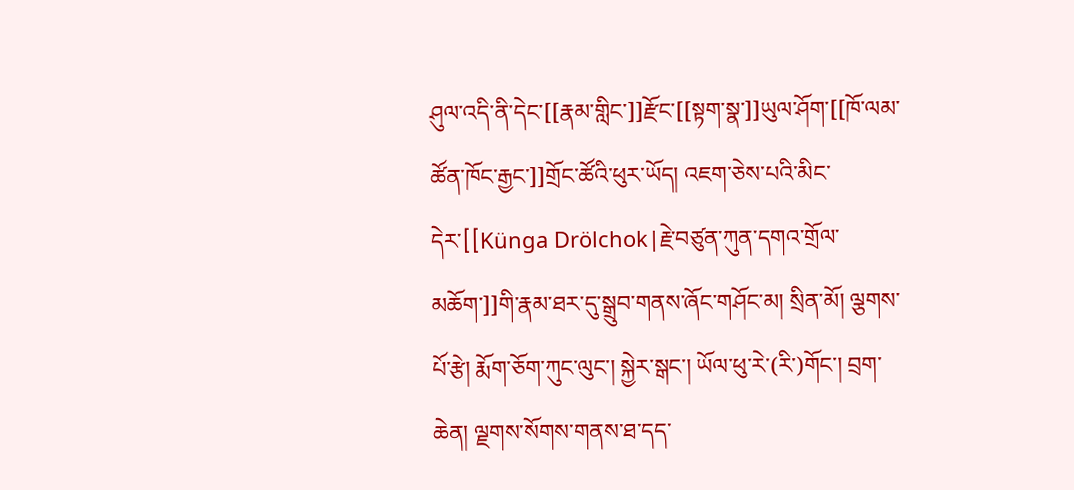ཤུལ་འདི་ནི་དེང་[[རྣམ་གླིང་]]རྫོང་[[སྟག་སྣ་]]ཡུལ་ཤོག་[[ཁོ་ལམ་ཚོན་ཁོང་རྒྱང་]]གྲོང་ཚོའི་ཕུར་ཡོད། འཇག་ཅེས་པའི་མིང་དེར་[[Künga Drölchok|རྗེ་བཙུན་ཀུན་དགའ་གྲོལ་མཆོག་]]གི་རྣམ་ཐར་དུ་སྒྲུབ་གནས་ཞོང་གཤོང་མ། སྲིན་མོ། ལྕགས་པོ་རྩེ། རྨོག་ཅོག་ཀུང་ལུང་། སྐྱེར་སྒང་། ཡོལ་ཕུ་རེ་(རི་)གོང་། བྲག་ཆེན། ལྗགས་སོགས་གནས་ཐ་དད་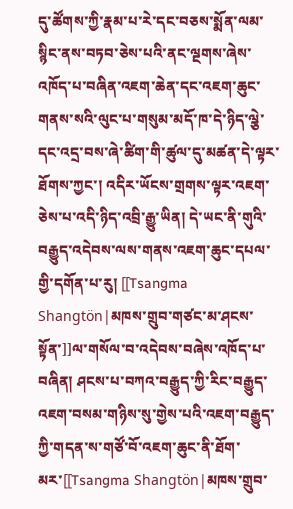དུ་ཚོགས་ཀྱི་རྣམ་པ་རེ་དང་བཅས་སྨོན་ལམ་སྙིང་ནས་བཏབ་ཅེས་པའི་ནང་ལྔགས་ཞེས་འཁོད་པ་བཞིན་འཇག་ཆེན་དང་འཇག་ཆུང་གནས་སའི་ལུང་པ་གསུམ་མདོ་ཁ་དེ་ཉིད་ལྕེ་དང་འདྲ་བས་ཞེ་ཚིག་གི་ཚུལ་དུ་མཚན་དེ་ལྟར་ཐོགས་ཀྱང་། འདིར་ཡོངས་གྲགས་ལྟར་འཇག་ཅེས་པ་འདི་ཉིད་འབྲི་རྒྱུ་ཡིན། དེ་ཡང་ནི་གུའི་བརྒྱུད་འདེབས་ལས་གནས་འཇག་ཆུང་དཔལ་གྱི་དགོན་པ་རུ། [[Tsangma Shangtön|མཁས་གྲུབ་གཙང་མ་ཤངས་སྟོན་]]ལ་གསོལ་བ་འདེབས་བཞེས་འཁོད་པ་བཞིན། ཤངས་པ་བཀའ་བརྒྱུད་ཀྱི་རིང་བརྒྱུད་འཇག་བསམ་གཉིས་སུ་གྱེས་པའི་འཇག་བརྒྱུད་ཀྱི་གདན་ས་གཙོ་བོ་འཇག་ཆུང་ནི་ཐོག་མར་[[Tsangma Shangtön|མཁས་གྲུབ་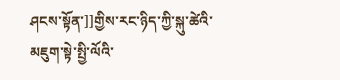ཤངས་སྟོན་]]གྱིས་རང་ཉིད་ཀྱི་སྐུ་ཚེའི་མཇུག་སྟེ་སྤྱི་ལོའི་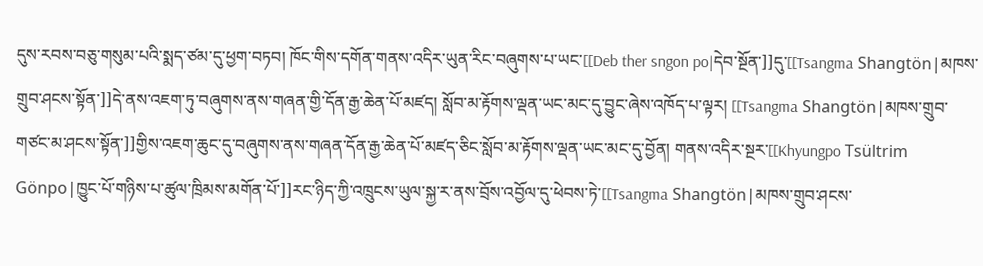དུས་རབས་བཅུ་གསུམ་པའི་སྨད་ཙམ་དུ་ཕྱག་བཏབ། ཁོང་གིས་དགོན་གནས་འདིར་ཡུན་རིང་བཞུགས་པ་ཡང་[[Deb ther sngon po|དེབ་སྔོན་]]དུ་[[Tsangma Shangtön|མཁས་གྲུབ་ཤངས་སྟོན་]]དེ་ནས་འཇག་ཏུ་བཞུགས་ནས་གཞན་གྱི་དོན་རྒྱ་ཆེན་པོ་མཛད། སློབ་མ་རྟོགས་ལྡན་ཡང་མང་དུ་བྱུང་ཞེས་འཁོད་པ་ལྟར། [[Tsangma Shangtön|མཁས་གྲུབ་གཙང་མ་ཤངས་སྟོན་]]གྱིས་འཇག་ཆུང་དུ་བཞུགས་ནས་གཞན་དོན་རྒྱ་ཆེན་པོ་མཛད་ཅིང་སློབ་མ་རྟོགས་ལྡན་ཡང་མང་དུ་བྱོན། གནས་འདིར་སྔར་[[Khyungpo Tsültrim Gönpo|ཁྱུང་པོ་གཉིས་པ་ཚུལ་ཁྲིམས་མགོན་པོ་]]རང་ཉིད་ཀྱི་འཁྲུངས་ཡུལ་སྐྱ་ར་ནས་བྲོས་འབྱོལ་དུ་ཕེབས་ཏེ་[[Tsangma Shangtön|མཁས་གྲུབ་ཤངས་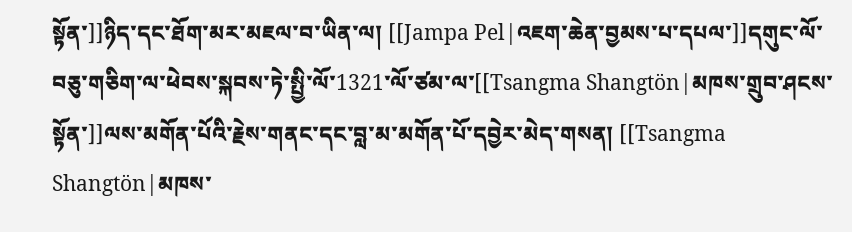སྟོན་]]ཉིད་དང་ཐོག་མར་མཇལ་བ་ཡིན་ལ། [[Jampa Pel|འཇག་ཆེན་བྱམས་པ་དཔལ་]]དགུང་ལོ་བཅུ་གཅིག་ལ་ཕེབས་སྐབས་ཏེ་སྤྱི་ལོ་1321་ལོ་ཙམ་ལ་[[Tsangma Shangtön|མཁས་གྲུབ་ཤངས་སྟོན་]]ལས་མགོན་པོའི་རྗེས་གནང་དང་བླ་མ་མགོན་པོ་དབྱེར་མེད་གསན། [[Tsangma Shangtön|མཁས་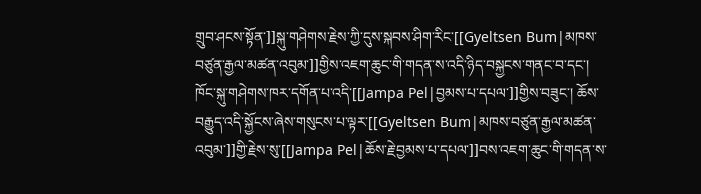གྲུབ་ཤངས་སྟོན་]]སྐུ་གཤེགས་རྗེས་ཀྱི་དུས་སྐབས་ཤིག་རིང་[[Gyeltsen Bum|མཁས་བཙུན་རྒྱལ་མཚན་འབུམ་]]གྱིས་འཇག་ཆུང་གི་གདན་ས་འདི་ཉིད་བསྐྱངས་གནང་བ་དང་། ཁོང་སྐུ་གཤེགས་ཁར་དགོན་པ་འདི་[[Jampa Pel|བྱམས་པ་དཔལ་]]གྱིས་བཟུང་། ཆོས་བརྒྱུད་འདི་སྐྱོངས་ཞེས་གསུངས་པ་ལྟར་[[Gyeltsen Bum|མཁས་བཙུན་རྒྱལ་མཚན་འབུམ་]]གྱི་རྗེས་སུ་[[Jampa Pel|ཆོས་རྗེ་བྱམས་པ་དཔལ་]]བས་འཇག་ཆུང་གི་གདན་ས་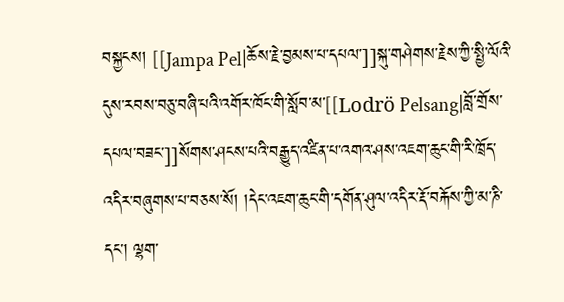བསྐྱངས། [[Jampa Pel|ཆོས་རྗེ་བྱམས་པ་དཔལ་]]སྐུ་གཤེགས་རྗེས་ཀྱི་སྤྱི་ལོའི་དུས་རབས་བཅུ་བཞི་པའི་འགོར་ཁོང་གི་སློབ་མ་[[Lodrö Pelsang|བློ་གྲོས་དཔལ་བཟང་]]སོགས་ཤངས་པའི་བརྒྱུད་འཛིན་པ་འགའ་ཤས་འཇག་ཆུང་གི་རི་ཁྲོད་འདིར་བཞུགས་པ་བཅས་སོ། །དེང་འཇག་ཆུང་གི་དགོན་ཤུལ་འདིར་རྡོ་བརྐོས་ཀྱི་མ་ཎི་དང་། ལྷག་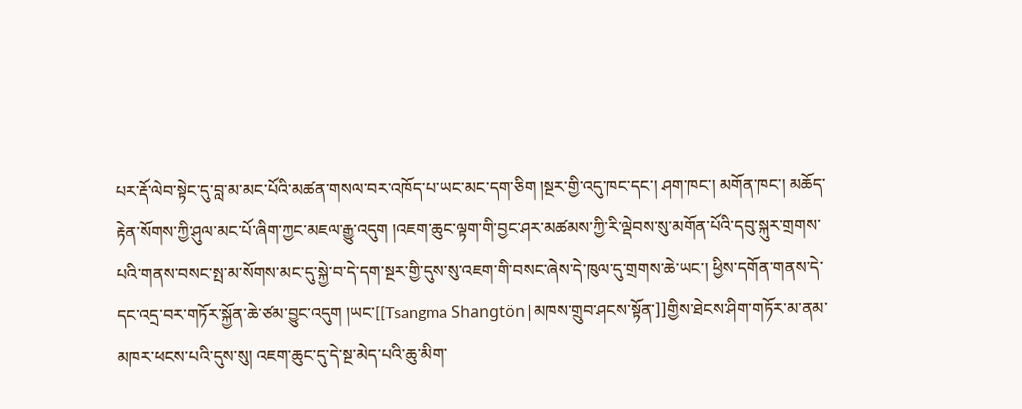པར་རྡོ་ལེབ་སྟེང་དུ་བླ་མ་མང་པོའི་མཚན་གསལ་བར་འཁོད་པ་ཡང་མང་དག་ཅིག །སྔར་གྱི་འདུ་ཁང་དང་། ཤག་ཁང་། མགོན་ཁང་། མཆོད་རྟེན་སོགས་ཀྱི་ཤུལ་མང་པོ་ཞིག་ཀྱང་མཇལ་རྒྱུ་འདུག །འཇག་ཆུང་ལྟག་གི་བྱང་ཤར་མཚམས་ཀྱི་རི་ལྡེབས་སུ་མགོན་པོའི་དབུ་སྐུར་གྲགས་པའི་གནས་བསང་སྤ་མ་སོགས་མང་དུ་སྐྱེ་བ་དེ་དག་སྔར་གྱི་དུས་སུ་འཇག་གི་བསང་ཞེས་དེ་ཁུལ་དུ་གྲགས་ཆེ་ཡང་། ཕྱིས་དགོན་གནས་དེ་དང་འདྲ་བར་གཏོར་སྐྱོན་ཆེ་ཙམ་བྱུང་འདུག །ཡང་[[Tsangma Shangtön|མཁས་གྲུབ་ཤངས་སྟོན་]]གྱིས་ཐེངས་ཤིག་གཏོར་མ་ནམ་མཁར་ཕངས་པའི་དུས་སུ། འཇག་ཆུང་དུ་དེ་སྔ་མེད་པའི་ཆུ་མིག་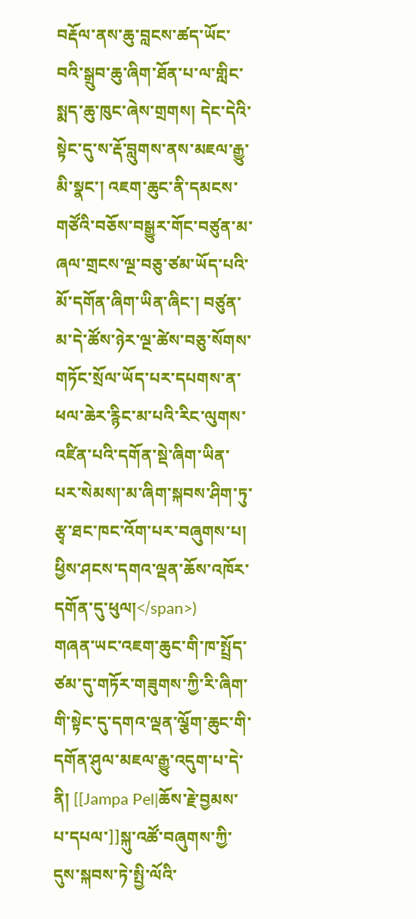བརྡོལ་ནས་ཆུ་བླངས་ཚད་ཡོང་བའི་སྒྲུབ་ཆུ་ཞིག་ཐོན་པ་ལ་གླིང་སྨད་ཆུ་ཁུང་ཞེས་གྲགས། དེང་དེའི་སྟེང་དུ་ས་རྡོ་བླུགས་ནས་མཇལ་རྒྱུ་མི་སྣང་། འཇག་ཆུང་ནི་དམངས་གཙོའི་བཅོས་བསྒྱུར་གོང་བཙུན་མ་ཞལ་གྲངས་ལྔ་བཅུ་ཙམ་ཡོད་པའི་མོ་དགོན་ཞིག་ཡིན་ཞིང་། བཙུན་མ་དེ་ཚོས་ཉེར་ལྔ་ཚེས་བཅུ་སོགས་གཏོང་སྲོལ་ཡོད་པར་དཔགས་ན་ཕལ་ཆེར་རྙིང་མ་པའི་རིང་ལུགས་འཛིན་པའི་དགོན་སྡེ་ཞིག་ཡིན་པར་སེམས།་མ་ཞིག་སྐབས་ཤིག་ཏུ་རྩྭ་ཐང་ཁང་འོག་པར་བཞུགས་པ། ཕྱིས་ཤངས་དགའ་ལྡན་ཆོས་འཁོར་དགོན་དུ་ཕུལ།</span>)
གཞན་ཡང་འཇག་ཆུང་གི་ཁ་སྤྲོད་ཙམ་དུ་གཏོར་གཟུགས་ཀྱི་རི་ཞིག་གི་སྟེང་དུ་དགའ་ལྡན་ལྕོག་ཆུང་གི་དགོན་ཤུལ་མཇལ་རྒྱུ་འདུག་པ་དེ་ནི། [[Jampa Pel|ཆོས་རྗེ་བྱམས་པ་དཔལ་]]སྐུ་འཚོ་བཞུགས་ཀྱི་དུས་སྐབས་ཏེ་སྤྱི་ལོའི་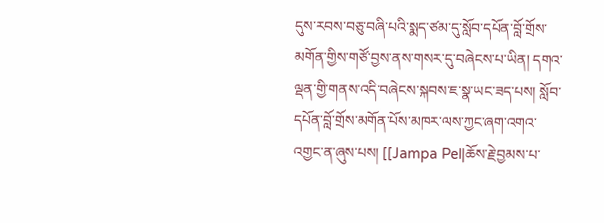དུས་རབས་བཅུ་བཞི་པའི་སྨད་ཙམ་དུ་སློབ་དཔོན་བློ་གྲོས་མགོན་གྱིས་གཙོ་བྱས་ནས་གསར་དུ་བཞེངས་པ་ཡིན། དགའ་ལྡན་གྱི་གནས་འདི་བཞེངས་སྐབས་ཇ་སྣ་ཡང་ཟད་པས། སློབ་དཔོན་བློ་གྲོས་མགོན་པོས་མཁར་ལས་ཀྱང་ཞག་འགའ་འགྱང་ན་ཞུས་པས། [[Jampa Pel|ཆོས་རྗེ་བྱམས་པ་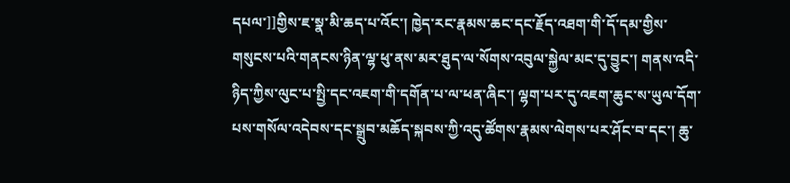དཔལ་]]གྱིས་ཇ་སྣ་མི་ཆད་པ་འོང་། ཁྱེད་རང་རྣམས་ཆང་དང་རྗོད་འཐག་གི་དོ་དམ་གྱིས་གསུངས་པའི་གནངས་ཉིན་ལྷ་ཕུ་ནས་མར་ཐུད་ལ་སོགས་འབུལ་སྐྱེལ་མང་དུ་བྱུང་། གནས་འདི་ཉིད་ཀྱིས་ལུང་པ་སྤྱི་དང་འཇག་གི་དགོན་པ་ལ་ཕན་ཞིང་། ལྷག་པར་དུ་འཇག་ཆུང་ས་ཡུལ་དོག་པས་གསོལ་འདེབས་དང་སྒྲུབ་མཆོད་སྐབས་ཀྱི་འདུ་ཚོགས་རྣམས་ལེགས་པར་ཤོང་བ་དང་། ཆུ་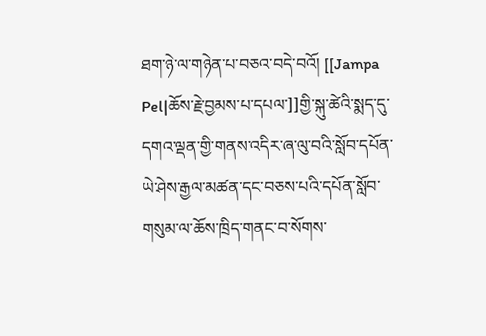ཐག་ཉེ་ལ་གཉེན་པ་བཅའ་བདེ་བའོ། [[Jampa Pel|ཆོས་རྗེ་བྱམས་པ་དཔལ་]]གྱི་སྐུ་ཚེའི་སྨད་དུ་དགའ་ལྡན་གྱི་གནས་འདིར་ཞ་ལུ་བའི་སློབ་དཔོན་ཡེ་ཤེས་རྒྱལ་མཚན་དང་བཅས་པའི་དཔོན་སློབ་གསུམ་ལ་ཆོས་ཁྲིད་གནང་བ་སོགས་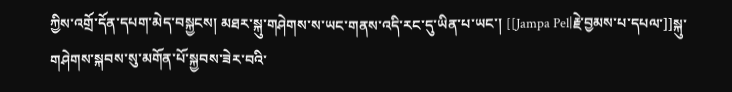ཀྱིས་འགྲོ་དོན་དཔག་མེད་བསྐྱངས། མཐར་སྐུ་གཤེགས་ས་ཡང་གནས་འདི་རང་དུ་ཡིན་པ་ཡང་། [[Jampa Pel|རྗེ་བྱམས་པ་དཔལ་]]སྐུ་གཤེགས་སྐབས་སུ་མགོན་པོ་སྐྱབས་ཟེར་བའི་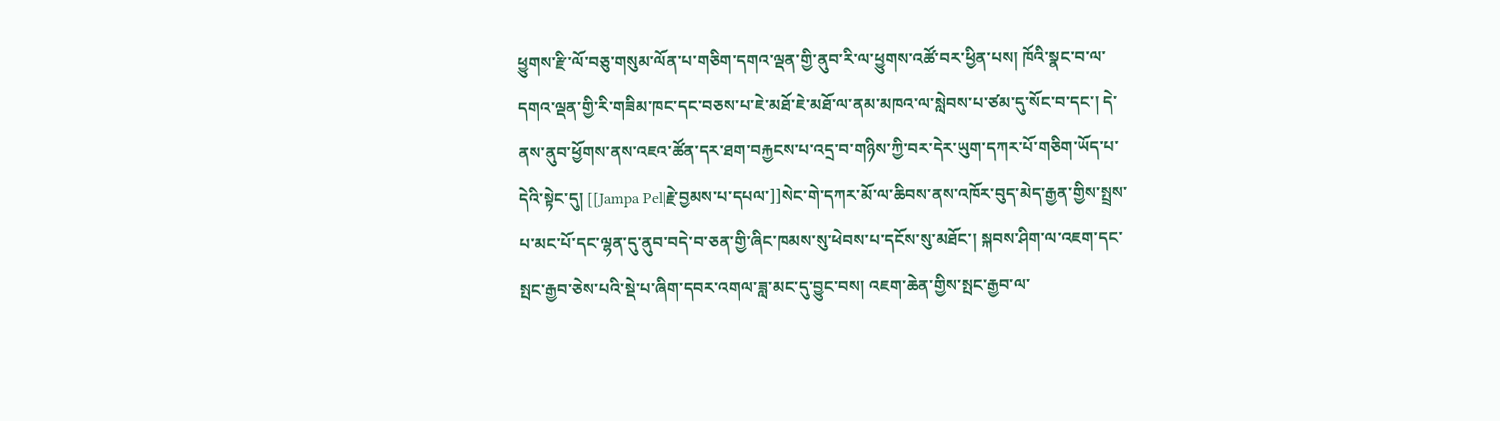ཕྱུགས་རྫི་ལོ་བཅུ་གསུམ་ལོན་པ་གཅིག་དགའ་ལྡན་གྱི་ནུབ་རི་ལ་ཕྱུགས་འཚོ་བར་ཕྱིན་པས། ཁོའི་སྣང་བ་ལ་དགའ་ལྡན་གྱི་རི་གཟིམ་ཁང་དང་བཅས་པ་ཇེ་མཐོ་ཇེ་མཐོ་ལ་ནམ་མཁའ་ལ་སླེབས་པ་ཙམ་དུ་སོང་བ་དང་། དེ་ནས་ནུབ་ཕྱོགས་ནས་འཇའ་ཚོན་དར་ཐག་བརྐྱངས་པ་འདྲ་བ་གཉིས་ཀྱི་བར་དེར་ཡུག་དཀར་པོ་གཅིག་ཡོད་པ་དེའི་སྟེང་དུ། [[Jampa Pel|རྗེ་བྱམས་པ་དཔལ་]]སེང་གེ་དཀར་མོ་ལ་ཆིབས་ནས་འཁོར་བུད་མེད་རྒྱན་གྱིས་སྤྲས་པ་མང་པོ་དང་ལྷན་དུ་ནུབ་བདེ་བ་ཅན་གྱི་ཞིང་ཁམས་སུ་ཕེབས་པ་དངོས་སུ་མཐོང་། སྐབས་ཤིག་ལ་འཇག་དང་སྤང་རྒྱབ་ཅེས་པའི་སྡེ་པ་ཞིག་དབར་འགལ་ཟླ་མང་དུ་བྱུང་བས། འཇག་ཆེན་གྱིས་སྤང་རྒྱབ་ལ་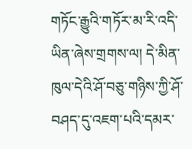གཏོང་རྒྱུའི་གཏོར་མ་རི་འདི་ཡིན་ཞེས་གྲགས་ལ། དེ་མིན་ཁུལ་དེའི་ཤོ་བཅུ་གཉིས་ཀྱི་ཤོ་བཤད་དུ་འཇག་པའི་དམར་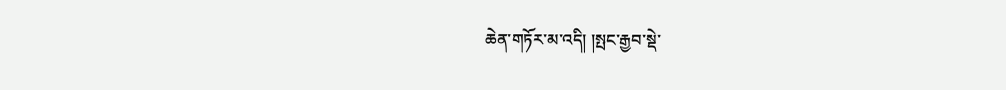ཆེན་གཏོར་མ་འདི། །སྤང་རྒྱབ་སྡེ་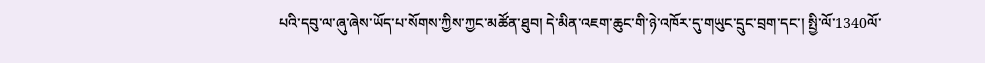པའི་དབུ་ལ་ཞུ་ཞེས་ཡོད་པ་སོགས་ཀྱིས་ཀྱང་མཚོན་ཐུབ། དེ་མིན་འཇག་ཆུང་གི་ཉེ་འཁོར་དུ་གཡུང་དྲུང་བྲག་དང་། སྤྱི་ལོ་1340ལོ་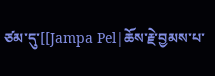ཙམ་དུ་[[Jampa Pel|ཆོས་རྗེ་བྱམས་པ་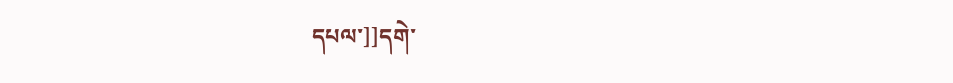དཔལ་]]དགེ་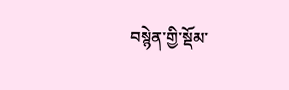བསྙེན་གྱི་སྡོམ་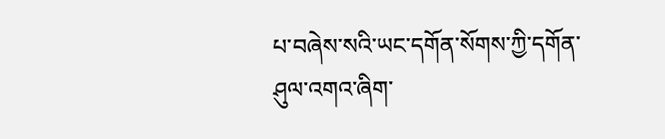པ་བཞེས་སའི་ཡང་དགོན་སོགས་ཀྱི་དགོན་ཤུལ་འགའ་ཞིག་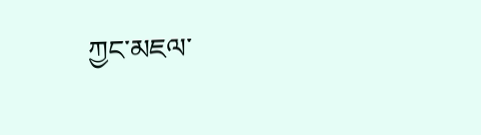ཀྱང་མཇལ་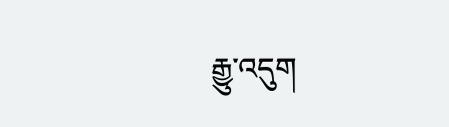རྒྱུ་འདུག